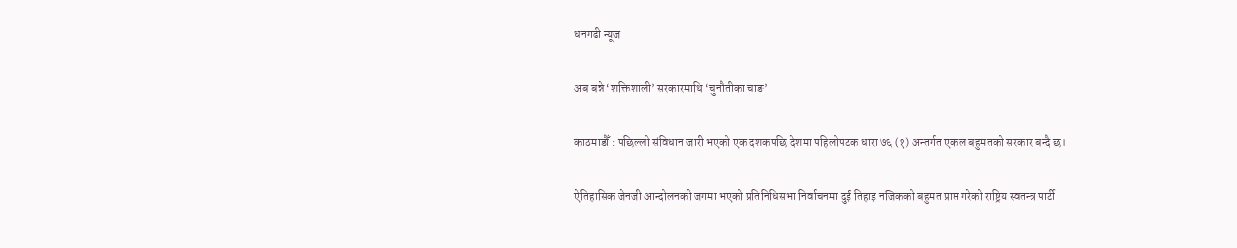धनगढी न्यूज

अब बन्ने ‘शक्तिशाली’ सरकारमाथि ‘चुनौतीका चाङ’

काठमाडौँ : पछिल्लो संविधान जारी भएको एक दशकपछि देशमा पहिलोपटक धारा ७६ (१) अन्तर्गत एकल बहुमतको सरकार बन्दै छ।

ऐतिहासिक जेनजी आन्दोलनको जगमा भएको प्रतिनिधिसभा निर्वाचनमा दुई तिहाइ नजिकको बहुमत प्राप्त गरेको राष्ट्रिय स्वतन्त्र पार्टी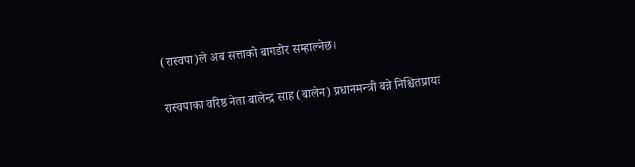(रास्वपा)ले अब सत्ताको बागडोर सम्हाल्नेछ।

रास्वपाका वरिष्ठ नेता बालेन्द्र साह (बालेन) प्रधानमन्त्री बन्ने निश्चितप्रायः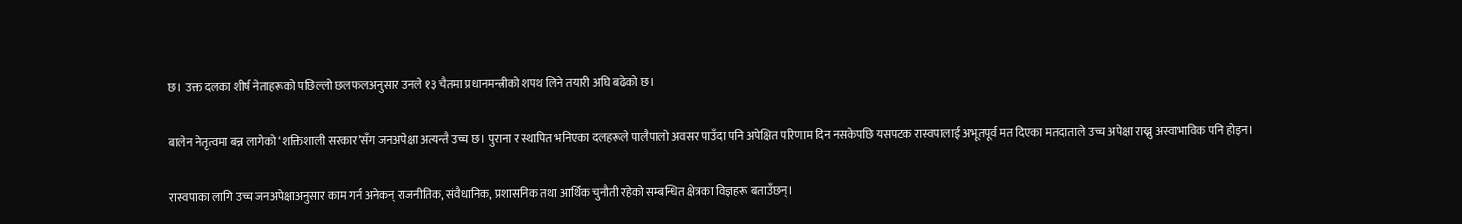छ। उक्त दलका शीर्ष नेताहरूको पछिल्लो छलफलअनुसार उनले १३ चैतमा प्रधानमन्त्रीको शपथ लिने तयारी अघि बढेको छ।

बालेन नेतृत्वमा बन्न लागेको ‘शक्तिशाली सरकार’सँग जनअपेक्षा अत्यन्तै उच्च छ। पुराना र स्थापित भनिएका दलहरूले पालैपालो अवसर पाउँदा पनि अपेक्षित परिणाम दिन नसकेपछि यसपटक रास्वपालाई अभूतपूर्व मत दिएका मतदाताले उच्च अपेक्षा राख्नु अस्वाभाविक पनि होइन।

रास्वपाका लागि उच्च जनअपेक्षाअनुसार काम गर्न अनेकन् राजनीतिक, संवैधानिक, प्रशासनिक तथा आर्थिक चुनौती रहेको सम्बन्धित क्षेत्रका विज्ञहरू बताउँछन्।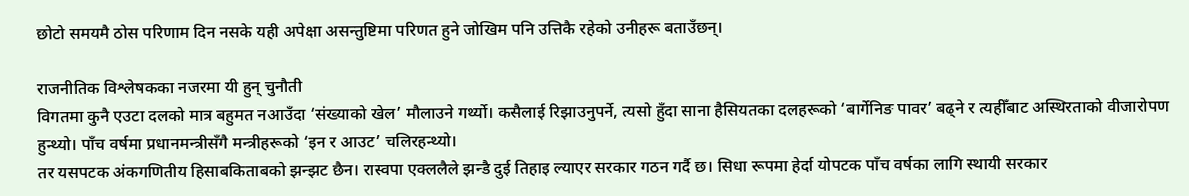छोटो समयमै ठोस परिणाम दिन नसके यही अपेक्षा असन्तुष्टिमा परिणत हुने जोखिम पनि उत्तिकै रहेको उनीहरू बताउँछन्।

राजनीतिक विश्लेषकका नजरमा यी हुन् चुनौती
विगतमा कुनै एउटा दलको मात्र बहुमत नआउँदा ‘संख्याको खेल’ मौलाउने गर्थ्यो। कसैलाई रिझाउनुपर्ने, त्यसो हुँदा साना हैसियतका दलहरूको ‘बार्गेनिङ पावर’ बढ्ने र त्यहीँबाट अस्थिरताको वीजारोपण हुन्थ्यो। पाँच वर्षमा प्रधानमन्त्रीसँगै मन्त्रीहरूको ‘इन र आउट’ चलिरहन्थ्यो।
तर यसपटक अंकगणितीय हिसाबकिताबको झन्झट छैन। रास्वपा एक्ललैले झन्डै दुई तिहाइ ल्याएर सरकार गठन गर्दै छ। सिधा रूपमा हेर्दा योपटक पाँच वर्षका लागि स्थायी सरकार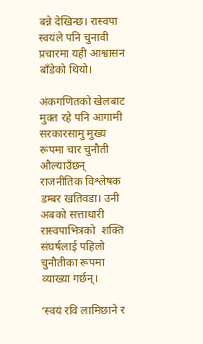बन्ने देखिन्छ। रास्वपा स्वयंले पनि चुनावी प्रचारमा यही आश्वासन बाँडेको थियो।

अंकगणितको खेलबाट मुक्त रहे पनि आगामी सरकारसामु मुख्य रूपमा चार चुनौती औल्याउँछन् राजनीतिक विश्लेषक डम्बर खतिवडा। उनी अबको सत्ताधारी रास्वपाभित्रको  शक्ति संघर्षलाई पहिलो चुनौतीका रूपमा व्याख्या गर्छन्।

‘स्वयं रवि लामिछाने र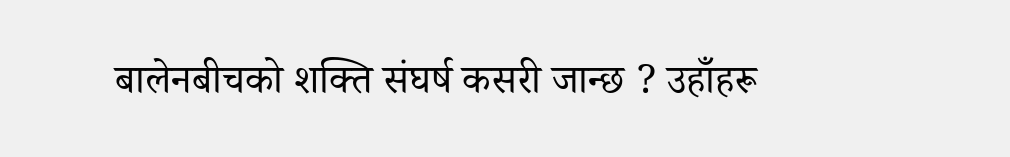बालेनबीचको शक्ति संघर्ष कसरी जान्छ ? उहाँहरू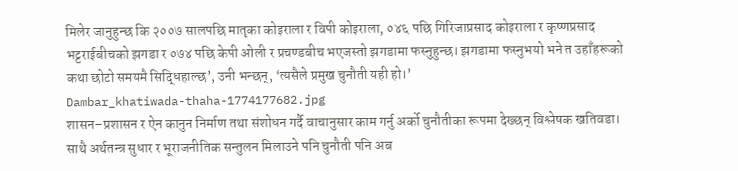मिलेर जानुहुन्छ कि २००७ सालपछि मातृका कोइराला र विपी कोइराला, ०४६ पछि गिरिजाप्रसाद कोइराला र कृष्णप्रसाद भट्टराईबीचको झगडा र ०७४ पछि केपी ओली र प्रचण्डबीच भएजस्तो झगडामा फस्नुहुन्छ। झगडामा फस्नुभयो भने त उहाँहरूको कथा छोटो समयमै सिद्धिहाल्छ’, उनी भन्छन्, ‘त्यसैले प्रमुख चुनौती यही हो।’
Dambar_khatiwada-thaha-1774177682.jpg
शासन–प्रशासन र ऐन कानुन निर्माण तथा संशोधन गर्दै वाचानुसार काम गर्नु अर्को चुनौतीका रूपमा देख्छन् विश्लेषक खतिवडा। साथै अर्थतन्त्र सुधार र भूराजनीतिक सन्तुलन मिलाउने पनि चुनौती पनि अब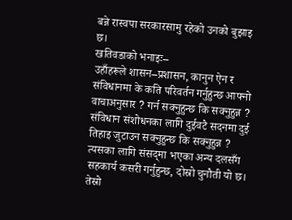बन्ने रास्वपा सरकारसामु रहेको उनको बुझाइ छ।
खतिवडाको भनाइः–
उहाँहरूले शासन–प्रशासन, कानुन ऐन र संविधानमा के कति परिवर्तन गर्नुहुन्छ आफ्नो वाचाअनुसार ? गर्न सक्नुहुन्छ कि सक्नुहुन्न ? संविधान संशोधनका लागि दुईवटै सदनमा दुई तिहाइ जुटाउन सक्नुहुन्छ कि सक्नुहुन्न ? त्यसका लागि संसद्‌मा भएका अन्य दलसँग सहकार्य कसरी गर्नुहुन्छ‚ दोस्रो चुनौती यो छ।
तेस्रो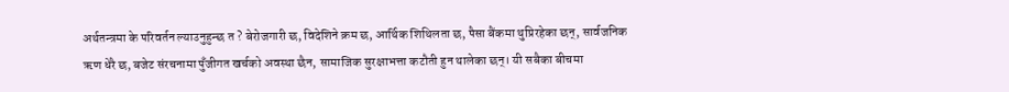अर्थतन्त्रमा के परिवर्तन ल्याउनुहुन्छ त ? बेरोजगारी छ, विदेशिने क्रम छ, आर्थिक शिथिलता छ, पैसा बैंकमा थुप्रिरहेका छन्, सार्वजनिक ऋण धेरै छ, बजेट संरचनामा पुँजीगत खर्चको अवस्था छैन, सामाजिक सुरक्षाभत्ता कटौती हुन थालेका छन्। यी सबैका बीचमा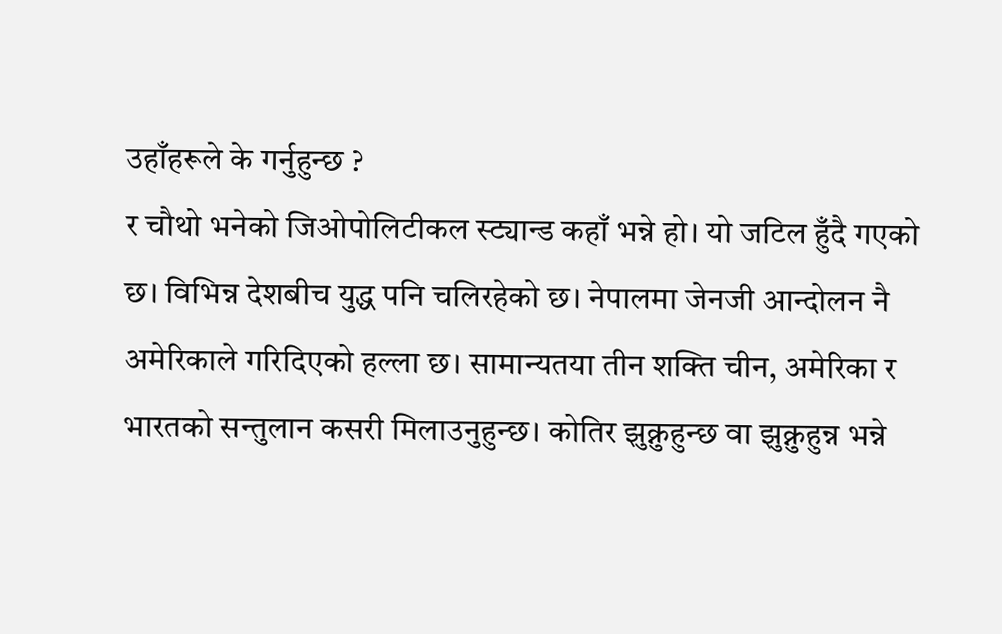उहाँहरूले के गर्नुहुन्छ ?
र चौथो भनेको जिओपोलिटीकल स्ट्यान्ड कहाँ भन्ने हो। यो जटिल हुँदै गएको छ। विभिन्न देशबीच युद्ध पनि चलिरहेको छ। नेपालमा जेनजी आन्दोलन नै अमेरिकाले गरिदिएको हल्ला छ। सामान्यतया तीन शक्ति चीन, अमेरिका र भारतको सन्तुलान कसरी मिलाउनुहुन्छ। कोतिर झुक्नुहुन्छ वा झुक्नुहुन्न भन्ने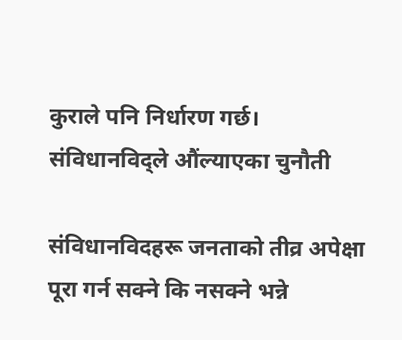कुराले पनि निर्धारण गर्छ।
संविधानविद्ले औंल्याएका चुनौती

संविधानविदहरू जनताको तीव्र अपेक्षा पूरा गर्न सक्ने कि नसक्ने भन्ने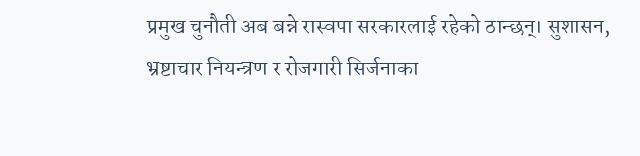प्रमुख चुनौती अब बन्ने रास्वपा सरकारलाई रहेको ठान्छन्। सुशासन, भ्रष्टाचार नियन्त्रण र रोजगारी सिर्जनाका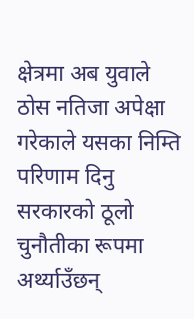क्षेत्रमा अब युवाले ठोस नतिजा अपेक्षा गरेकाले यसका निम्ति परिणाम दिनु सरकारको ठूलो चुनौतीका रूपमा अर्थ्याउँछन्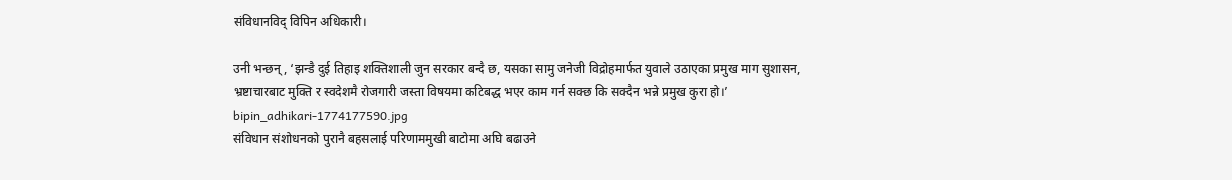संविधानविद् विपिन अधिकारी।

उनी भन्छन्, ‘झन्डै दुई तिहाइ शक्तिशाली जुन सरकार बन्दै छ, यसका सामु जनेजी विद्रोहमार्फत युवाले उठाएका प्रमुख माग सुशासन, भ्रष्टाचारबाट मुक्ति र स्वदेशमै रोजगारी जस्ता विषयमा कटिबद्ध भएर काम गर्न सक्छ कि सक्दैन भन्ने प्रमुख कुरा हो।’
bipin_adhikari-1774177590.jpg
संविधान संशोधनको पुरानै बहसलाई परिणाममुखी बाटोमा अघि बढाउने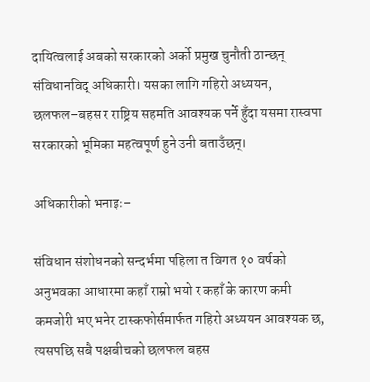दायित्वलाई अबको सरकारको अर्को प्रमुख चुनौती ठान्छन् संविधानविद् अधिकारी। यसका लागि गहिरो अध्ययन, छलफल–बहस र राष्ट्रिय सहमति आवश्यक पर्ने हुँदा यसमा रास्वपा सरकारको भूमिका महत्वपूर्ण हुने उनी बताउँछन्।

अधिकारीको भनाइः–

संविधान संशोधनको सन्दर्भमा पहिला त विगत १० वर्षको अनुभवका आधारमा कहाँ राम्रो भयो र कहाँ के कारण कमी कमजोरी भए भनेर टास्कफोर्समार्फत गहिरो अध्ययन आवश्यक छ, त्यसपछि सबै पक्षबीचको छलफल बहस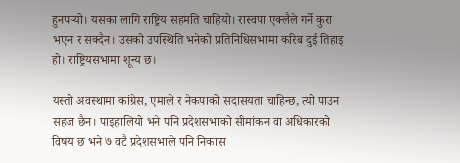हुनपर्‍यो। यसका लागि राष्ट्रिय सहमति चाहियो। रास्वपा एक्लैले गर्ने कुरा भएन र सक्दैन। उसको उपस्थिति भनेको प्रतिनिधिसभामा करिब दुई तिहाइ हो। राष्ट्रियसभामा शून्य छ।

यस्तो अवस्थामा कांग्रेस, एमाले र नेकपाको सदासयता चाहिन्छ, त्यो पाउन सहज छैन। पाइहालियो भने पनि प्रदेशसभाको सीमांकन वा अधिकारको विषय छ भने ७ वटै प्रदेशसभाले पनि निकास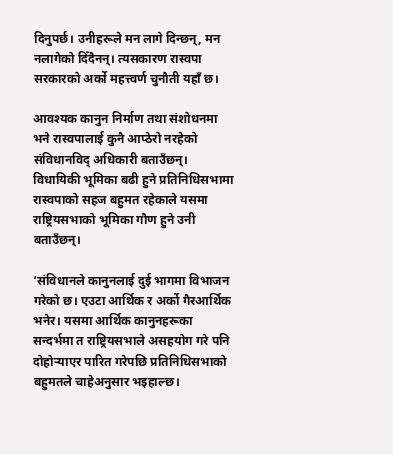दिनुपर्छ। उनीहरूले मन लागे दिन्छन्, मन नलागेको दिँदैनन्। त्यसकारण रास्वपा सरकारको अर्को महत्त्वर्ण चुनौती यहाँ छ।

आवश्यक कानुन निर्माण तथा संशोधनमा भने रास्वपालाई कुनै आप्ठेरो नरहेको संविधानविद् अधिकारी बताउँछन्। विधायिकी भूमिका बढी हुने प्रतिनिधिसभामा रास्वपाको सहज बहुमत रहेकाले यसमा राष्ट्रियसभाको भूमिका गौण हुने उनी बताउँछन्।

‘संविधानले कानुनलाई दुई भागमा विभाजन गरेको छ। एउटा आर्थिक र अर्को गैरआर्थिक भनेर। यसमा आर्थिक कानुनहरूका सन्दर्भमा त राष्ट्रियसभाले असहयोग गरे पनि दोहोर्‍याएर पारित गरेपछि प्रतिनिधिसभाको बहुमतले चाहेअनुसार भइहाल्छ।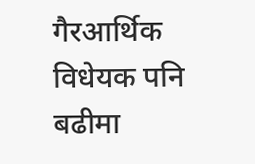गैरआर्थिक विधेयक पनि बढीमा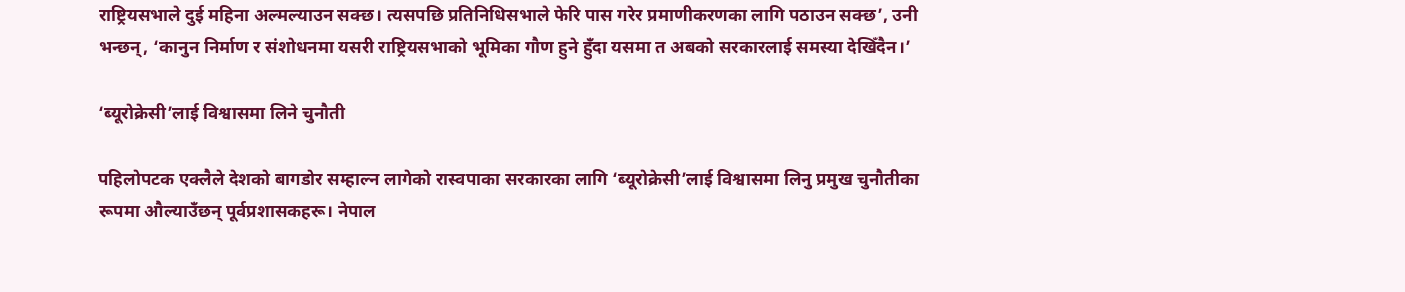राष्ट्रियसभाले दुई महिना अल्मल्याउन सक्छ। त्यसपछि प्रतिनिधिसभाले फेरि पास गरेर प्रमाणीकरणका लागि पठाउन सक्छ’, उनी भन्छन्, ‘कानुन निर्माण र संशोधनमा यसरी राष्ट्रियसभाको भूमिका गौण हुने हुँदा यसमा त अबको सरकारलाई समस्या देखिँदैन।’

‘ब्यूरोक्रेसी’लाई विश्वासमा लिने चुनौती

पहिलोपटक एक्लैले देशको बागडोर सम्हाल्न लागेको रास्वपाका सरकारका लागि ‘ब्यूरोक्रेसी’लाई विश्वासमा लिनु प्रमुख चुनौतीका रूपमा औल्याउँछन् पूर्वप्रशासकहरू। नेपाल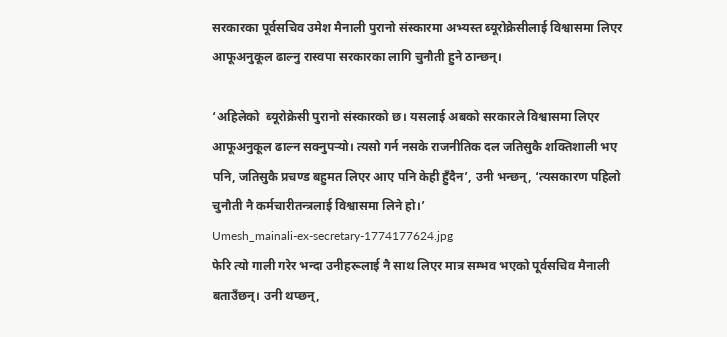सरकारका पूर्वसचिव उमेश मैनाली पुरानो संस्कारमा अभ्यस्त ब्यूरोक्रेसीलाई विश्वासमा लिएर आफूअनुकूल ढाल्नु रास्वपा सरकारका लागि चुनौती हुने ठान्छन्।

‘अहिलेको  ब्यूरोक्रेसी पुरानो संस्कारको छ। यसलाई अबको सरकारले विश्वासमा लिएर आफूअनुकूल ढाल्न सक्नुपर्‍यो। त्यसो गर्न नसके राजनीतिक दल जतिसुकै शक्तिशाली भए पनि, जतिसुकै प्रचण्ड बहुमत लिएर आए पनि केही हुँदैन’, उनी भन्छन्, ‘त्यसकारण पहिलो चुनौती नै कर्मचारीतन्त्रलाई विश्वासमा लिने हो।’
Umesh_mainali-ex-secretary-1774177624.jpg
फेरि त्यो गाली गरेर भन्दा उनीहरूलाई नै साथ लिएर मात्र सम्भव भएको पूर्वसचिव मैनाली बताउँछन्। उनी थप्छन्,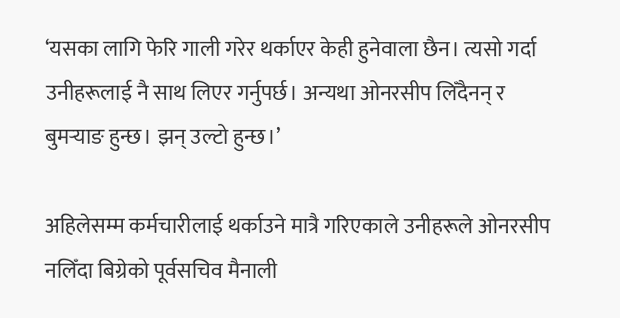‘यसका लागि फेरि गाली गरेर थर्काएर केही हुनेवाला छैन। त्यसो गर्दा उनीहरूलाई नै साथ लिएर गर्नुपर्छ। अन्यथा ओनरसीप लिँदैनन् र बुमर्‍याङ हुन्छ। झन् उल्टो हुन्छ।’

अहिलेसम्म कर्मचारीलाई थर्काउने मात्रै गरिएकाले उनीहरूले ओनरसीप नलिँदा बिग्रेको पूर्वसचिव मैनाली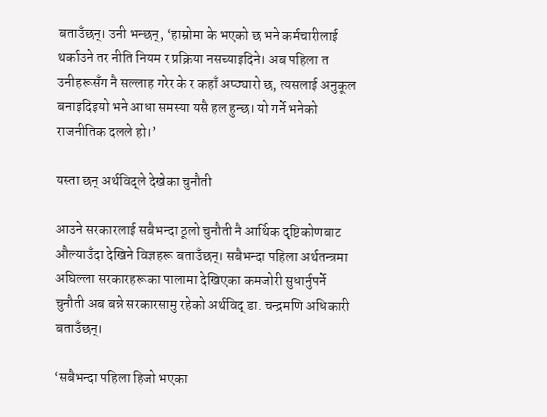बताउँछन्। उनी भन्छन्, ‘हाम्रोमा के भएको छ भने कर्मचारीलाई थर्काउने तर नीति नियम र प्रक्रिया नसच्याइदिने। अब पहिला त उनीहरूसँग नै सल्लाह गरेर के र कहाँ अप्ठ्यारो छ‚ त्यसलाई अनुकूल बनाइदिइयो भने आधा समस्या यसै हल हुन्छ। यो गर्ने भनेको राजनीतिक दलले हो।’

यस्ता छन् अर्थविद्ले देखेका चुनौती

आउने सरकारलाई सबैभन्दा ठूलो चुनौती नै आर्थिक दृष्टिकोणबाट औल्याउँदा देखिने विज्ञहरू बताउँछन्। सबैभन्दा पहिला अर्थतन्त्रमा अघिल्ला सरकारहरूका पालामा देखिएका कमजोरी सुधार्नुपर्ने चुनौती अब बन्ने सरकारसामु रहेको अर्थविद् डा. चन्द्रमणि अधिकारी बताउँछन्।

‘सबैभन्दा पहिला हिजो भएका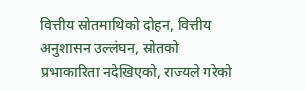वित्तीय स्रोतमाथिको दोहन, वित्तीय अनुशासन उल्लंघन, स्रोतको प्रभाकारिता नदेखिएको, राज्यले गरेको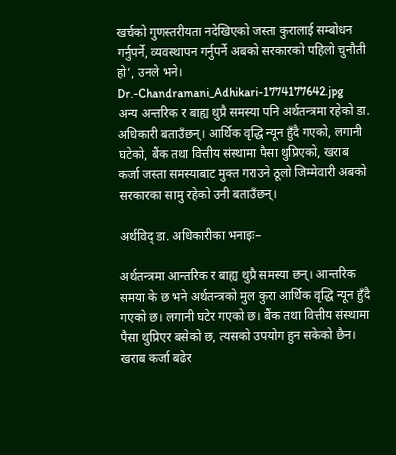खर्चको गुणस्तरीयता नदेखिएको जस्ता कुरालाई सम्बोधन गर्नुपर्ने, व्यवस्थापन गर्नुपर्ने अबको सरकारको पहिलो चुनौती हो’, उनले भने।
Dr.-Chandramani_Adhikari-1774177642.jpg
अन्य अन्तरिक र बाह्य थुप्रै समस्या पनि अर्थतन्त्रमा रहेको डा. अधिकारी बताउँछन्। आर्थिक वृद्धि न्यून हुँदै गएको, लगानी घटेको, बैंक तथा वित्तीय संस्थामा पैसा थुप्रिएको, खराब कर्जा जस्ता समस्याबाट मुक्त गराउने ठूलो जिम्मेवारी अबको सरकारका सामु रहेको उनी बताउँछन्।

अर्थविद् डा. अधिकारीका भनाइः–

अर्थतन्त्रमा आन्तरिक र बाह्य थुप्रै समस्या छन्। आन्तरिक समया के छ भने अर्थतन्त्रको मुल कुरा आर्थिक वृद्धि न्यून हुँदै गएको छ। लगानी घटेर गएको छ। बैंक तथा वित्तीय संस्थामा पैसा थुप्रिएर बसेको छ, त्यसको उपयोग हुन सकेको छैन। खराब कर्जा बढेर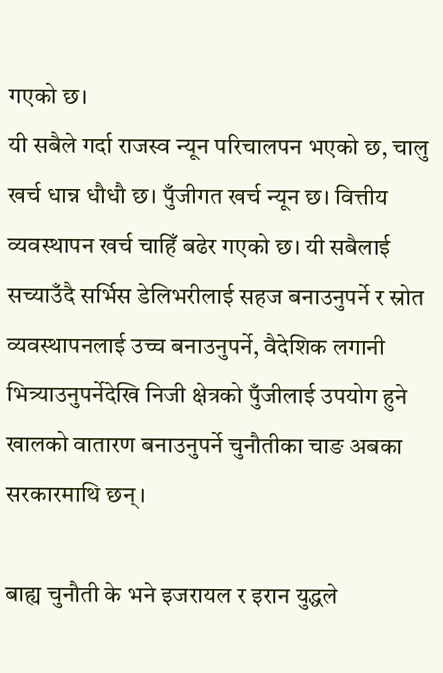गएको छ।
यी सबैले गर्दा राजस्व न्यून परिचालपन भएको छ, चालु खर्च धान्न धौधौ छ। पुँजीगत खर्च न्यून छ। वित्तीय व्यवस्थापन खर्च चाहिँ बढेर गएको छ। यी सबैलाई सच्याउँदै सर्भिस डेलिभरीलाई सहज बनाउनुपर्ने र स्रोत व्यवस्थापनलाई उच्च बनाउनुपर्ने, वैदेशिक लगानी भित्र्याउनुपर्नेदेखि निजी क्षेत्रको पुँजीलाई उपयोग हुने खालको वातारण बनाउनुपर्ने चुनौतीका चाङ अबका सरकारमाथि छन्।

बाह्य चुनौती के भने इजरायल र इरान युद्धले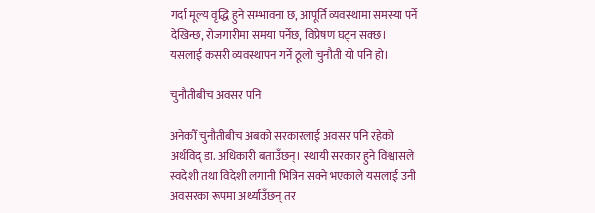गर्दा मूल्य वृद्धि हुने सम्भावना छ, आपूर्ति व्यवस्थामा समस्या पर्ने देखिन्छ, रोजगारीमा समया पर्नेछ, विप्रेषण घट्न सक्छ। यसलाई कसरी व्यवस्थापन गर्ने ठूलो चुनौती यो पनि हो।

चुनौतीबीच अवसर पनि

अनेकौँ चुनौतीबीच अबको सरकारलाई अवसर पनि रहेको अर्थविद् डा. अधिकारी बताउँछन्। स्थायी सरकार हुने विश्वासले स्वदेशी तथा विदेशी लगानी भित्रिन सक्ने भएकाले यसलाई उनी अवसरका रूपमा अर्थ्याउँछन् तर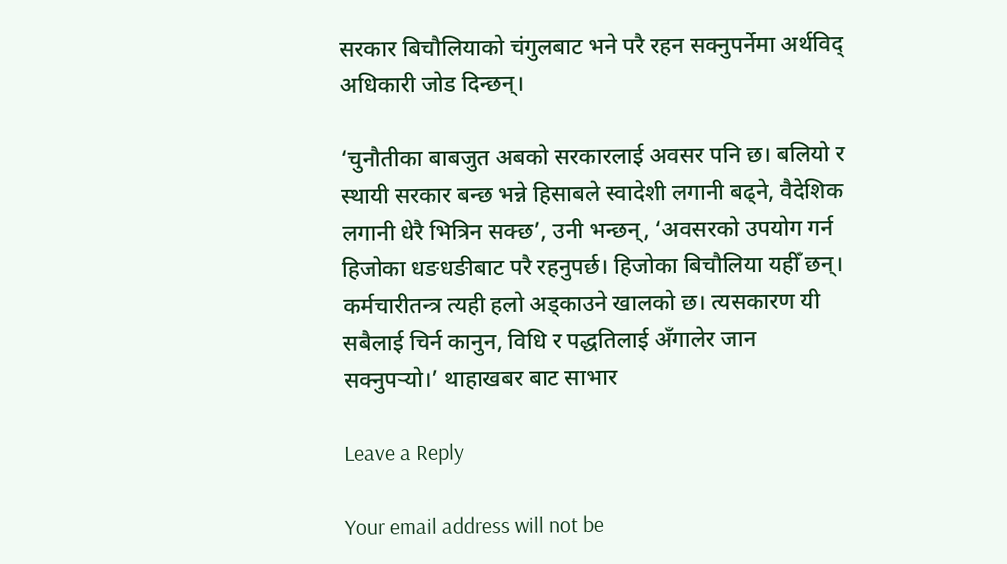सरकार बिचौलियाको चंगुलबाट भने परै रहन सक्नुपर्नेमा अर्थविद् अधिकारी जोड दिन्छन्।

‘चुनौतीका बाबजुत अबको सरकारलाई अवसर पनि छ। बलियो र स्थायी सरकार बन्छ भन्ने हिसाबले स्वादेशी लगानी बढ्ने, वैदेशिक लगानी धेरै भित्रिन सक्छ’, उनी भन्छन्, ‘अवसरको उपयोग गर्न हिजोका धङधङीबाट परै रहनुपर्छ। हिजोका बिचौलिया यहीँ छन्। कर्मचारीतन्त्र त्यही हलो अड्काउने खालको छ। त्यसकारण यी सबैलाई चिर्न कानुन, विधि र पद्धतिलाई अँगालेर जान सक्नुपर्‍यो।’ थाहाखबर बाट साभार

Leave a Reply

Your email address will not be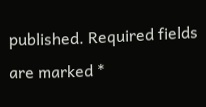published. Required fields are marked *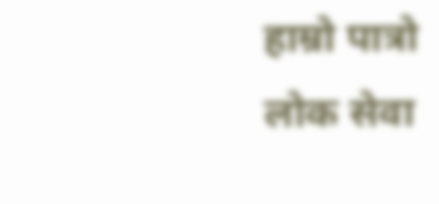हाम्रो पात्रो
लोक सेवा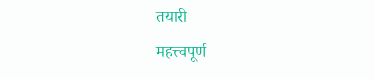तयारी
महत्त्वपूर्ण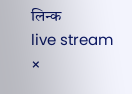लिन्क
live stream
×